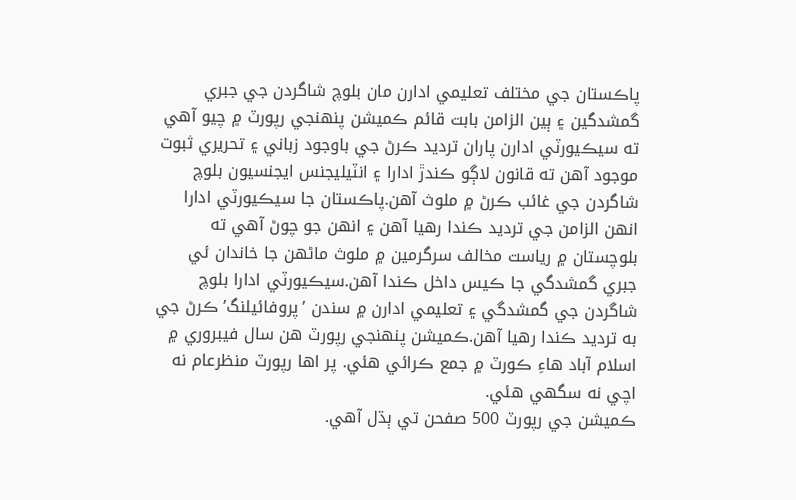پاڪستان جي مختلف تعليمي ادارن مان بلوچ شاگردن جي جبري گمشدگين ۽ ٻين الزامن بابت قائم ڪميشن پنهنجي رپورٽ ۾ چيو آهي ته سيڪيورٽي ادارن پاران ترديد ڪرڻ جي باوجود زباني ۽ تحريري ثبوت موجود آهن ته قانون لاڳو ڪندڙ ادارا ۽ انٽيليجنس ايجنسيون بلوچ شاگردن جي غائب ڪرڻ ۾ ملوث آهن.پاڪستان جا سيڪيورٽي ادارا انهن الزامن جي ترديد ڪندا رهيا آهن ۽ انھن جو چوڻ آهي ته بلوچستان ۾ رياست مخالف سرگرمين ۾ ملوث ماڻهن جا خاندان ئي جبري گمشدگي جا ڪيس داخل ڪندا آهن.سيڪيورٽي ادارا بلوچ شاگردن جي گمشدگي ۽ تعليمي ادارن ۾ سندن ’پروفائيلنگ’ ڪرڻ جي به ترديد ڪندا رهيا آهن.ڪميشن پنهنجي رپورٽ هن سال فيبروري ۾ اسلام آباد هاءِ ڪورٽ ۾ جمع ڪرائي هئي. پر اها رپورٽ منظرعام نه اچي نه سگهي ھئي.
ڪميشن جي رپورٽ 500 صفحن تي ٻڌل آهي.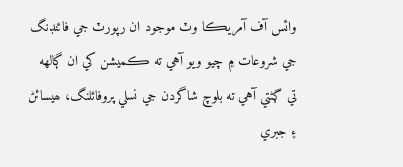وائس آف آمريڪا وٽ موجود ان رپورٽ جي فائنڊنگ جي شروعات ۾ چيو ويو آهي ته ڪميشن کي ان ڳالھه تي ڳڻتي آهي ته بلوچ شاگردن جي نسلي پروفائلنگ، ھيسائڻ ۽ جبري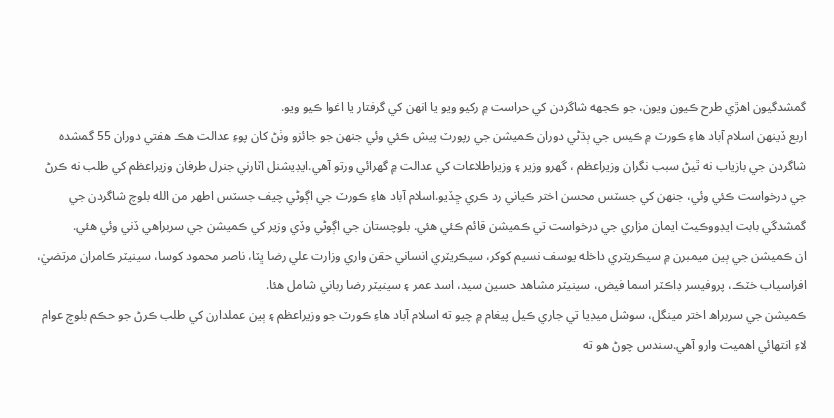گمشدگيون اهڙي طرح ڪيون ويون، جو ڪجهه شاگردن کي حراست ۾ رکيو ويو يا انھن کي گرفتار يا اغوا ڪيو ويو.
اربع ڏينهن اسلام آباد هاءِ ڪورٽ ۾ ڪيس جي ٻڌڻي دوران ڪميشن جي رپورٽ پيش ڪئي وئي جنھن جو جائزو وٺڻ کان پوءِ عدالت ھڪ ھفتي دوران 55 گمشده شاگردن جي بازياب نه ٿيڻ سبب نگران وزيراعظم ، گهرو وزير ۽ وزيراطلاعات کي عدالت ۾ گھرائي ورتو آھي.ايڊيشنل اٽارني جنرل طرفان وزيراعظم کي طلب نه ڪرڻ جي درخواست ڪئي وئي، جنهن کي جسٽس محسن اختر ڪياني رد ڪري ڇڏيو.اسلام آباد هاءِ ڪورٽ جي اڳوڻي چيف جسٽس اطهر من الله بلوچ شاگردن جي گمشدگي بابت ايڊووڪيٽ ايمان مزاري جي درخواست تي ڪميشن قائم ڪئي ھئي. بلوچستان جي اڳوڻي وڏي وزير کي ڪميشن جي سربراھي ڏني وئي ھئي.
ان ڪميشن جي ٻين ميمبرن ۾ سيڪريٽري داخله يوسف نسيم کوکر، سيڪريٽري انساني حقن واري وزارت علي رضا ڀٽا، ناصر محمود کوسا، سينيٽر ڪامران مرتضيٰ، افراسياب خٽڪ، پروفيسر ڊاڪٽر اسما فيض، سينيٽر مشاهد حسين سيد، اسد عمر ۽ سينيٽر رضا رباني شامل هئا.
ڪميشن جي سربراھ اختر مينگل، سوشل ميڊيا تي جاري ڪيل پيغام ۾ چيو ته اسلام آباد هاءِ ڪورٽ جو وزيراعظم ۽ ٻين عملدارن کي طلب ڪرڻ جو حڪم بلوچ عوام لاءِ انتهائي اهميت وارو آهي.سندس چوڻ هو ته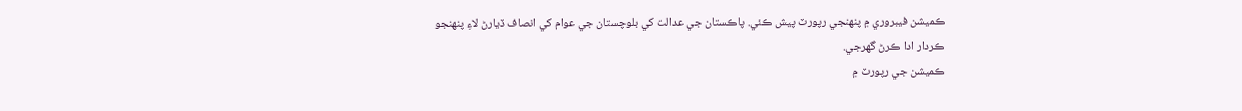ڪميشن فيبروري ۾ پنهنجي رپورٽ پيش ڪئي. پاڪستان جي عدالت کي بلوچستان جي عوام کي انصاف ڏيارڻ لاءِ پنهنجو ڪردار ادا ڪرڻ گهرجي.
ڪميشن جي رپورٽ ۾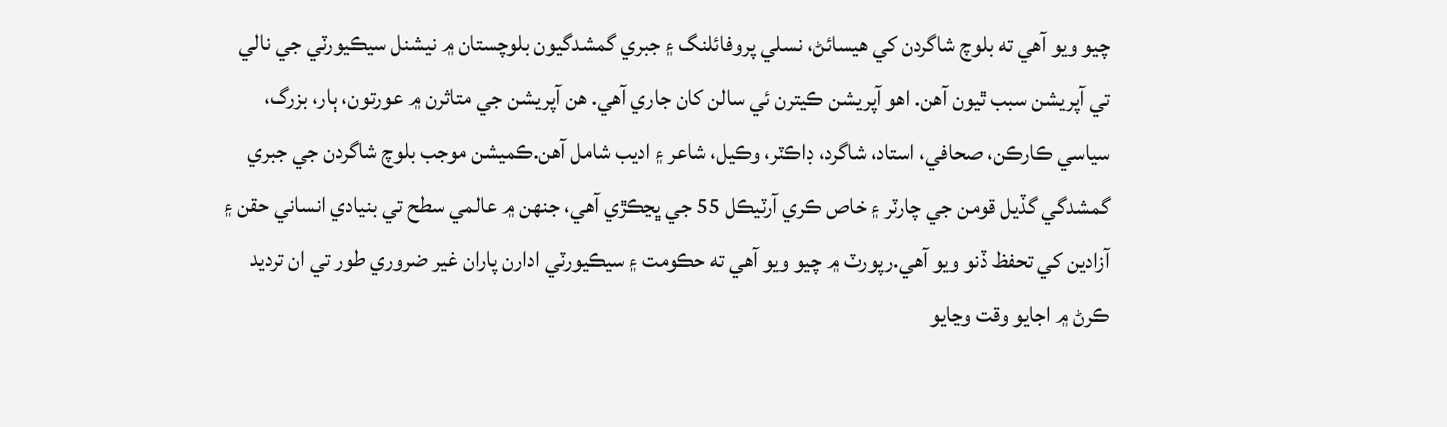چيو ويو آهي ته بلوچ شاگردن کي هيسائڻ، نسلي پروفائلنگ ۽ جبري گمشدگيون بلوچستان ۾ نيشنل سيڪيورٽي جي نالي تي آپريشن سبب ٿيون آھن. اهو آپريشن ڪيترن ئي سالن کان جاري آهي. هن آپريشن جي متاثرن ۾ عورتون، ٻار، بزرگ، سياسي ڪارڪن، صحافي، استاد، شاگرد، ڊاڪٽر، وڪيل، شاعر ۽ اديب شامل آهن.ڪميشن موجب بلوچ شاگردن جي جبري گمشدگي گڏيل قومن جي چارٽر ۽ خاص ڪري آرٽيڪل 55 جي ڀڃڪڙي آهي، جنھن ۾ عالمي سطح تي بنيادي انساني حقن ۽ آزادين کي تحفظ ڏنو ويو آھي.رپورٽ ۾ چيو ويو آهي ته حڪومت ۽ سيڪيورٽي ادارن پاران غير ضروري طور تي ان ترديد ڪرڻ ۾ اجايو وقت وڃايو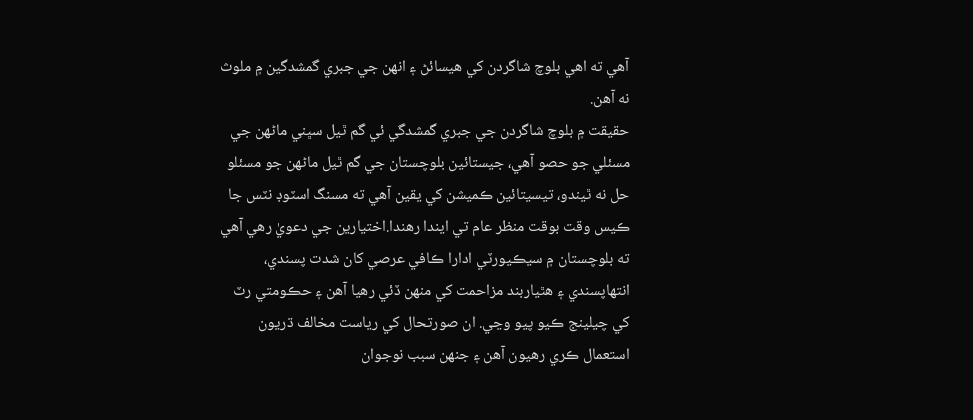آھي ته اهي بلوچ شاگردن کي ھيسائڻ ۽ انھن جي جبري گمشدگين ۾ ملوث نه آهن.
حقيقت ۾ بلوچ شاگردن جي جبري گمشدگي ئي گم ٿيل سڀني ماڻهن جي مسئلي جو حصو آهي، جيستائين بلوچستان جي گم ٿيل ماڻهن جو مسئلو حل نه ٿيندو، تيسيتائين ڪميشن کي يقين آهي ته مسنگ اسٽوڊ نٽس جا ڪيس وقت بوقت منظر عام تي ايندا رهندا.اختيارين جي دعويٰ رھي آھي ته بلوچستان ۾ سيڪيورٽي ادارا ڪافي عرصي کان شدت پسندي، انتهاپسندي ۽ هٿياربند مزاحمت کي منهن ڏئي رهيا آهن ۽ حڪومتي رٽ کي چيلينج ڪيو پيو وڃي. ان صورتحال کي رياست مخالف ڌريون استعمال ڪري رهيون آهن ۽ جنھن سبب نوجوان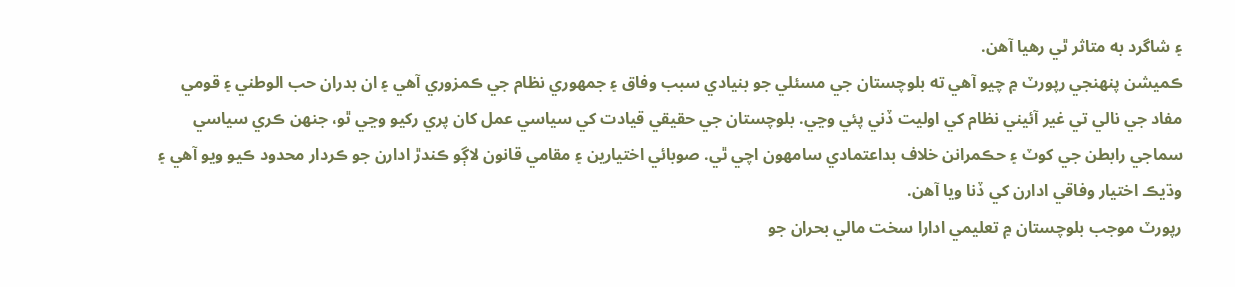۽ شاگرد به متاثر ٿي رھيا آھن.
ڪميشن پنهنجي رپورٽ ۾ چيو آهي ته بلوچستان جي مسئلي جو بنيادي سبب وفاق ۽ جمهوري نظام جي ڪمزوري آهي ۽ ان بدران حب الوطني ۽ قومي مفاد جي نالي تي غير آئيني نظام کي اوليت ڏني پئي وڃي. بلوچستان جي حقيقي قيادت کي سياسي عمل کان پري رکيو وڃي ٿو، جنهن ڪري سياسي سماجي رابطن جي کوٽ ۽ حڪمرانن خلاف بداعتمادي سامھون اچي ٿي. صوبائي اختيارين ۽ مقامي قانون لاڳو ڪندڙ ادارن جو ڪردار محدود ڪيو ويو آهي ۽ وڌيڪ اختيار وفاقي ادارن کي ڏنا ويا آهن.
رپورٽ موجب بلوچستان ۾ تعليمي ادارا سخت مالي بحران جو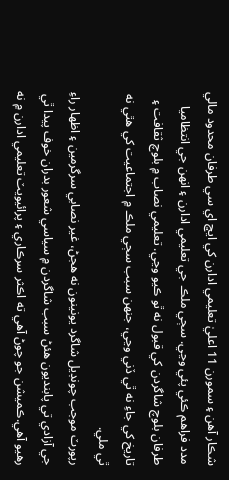شڪار آهن ۽ سمورن 11 اعليٰ تعليمي ادارن کي ايڇ اي سي طرفان محدود مالي مدد فراهم ڪئي پئي وڃي. سڄي ملڪ جي تعليمي ادارن ۽ انهن جي انتظاميا طرفان بلوچ شاگردن کي قبول نه ٿو ڪيو وڃي. تعليمي نصاب ۾ بلوچ ثقافت ۽ تاريخ کي جاءِ نه ٿي ڏني وڃي، جنهن سبب سڄي ملڪ ۾ اجتماعيت کي ھٿي نه ٿي ملي.
رپورٽ موجب چونڊيل شاگرد يونينون نه هجڻ، غير نصابي سرگرمين ۽ اظهار راءِ جي آزادي تي پابنديون ھئڻ سبب شاگردن ۾ سياسي شعور بدران خوف پيدا ٿي رهيو آهي.ڪميشن جو چوڻ آھي ته اڪثر سرڪاري ۽ پرائيويٽ تعليمي ادارن ۾ نه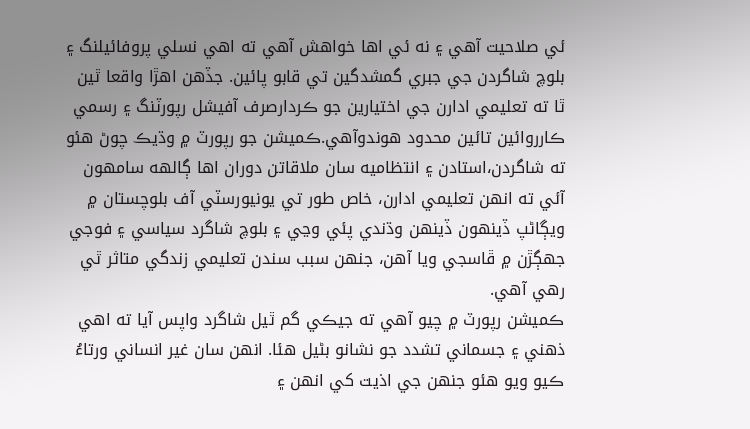ئي صلاحيت آهي ۽ نه ئي اھا خواھش آھي ته اھي نسلي پروفائيلنگ ۽ بلوچ شاگردن جي جبري گمشدگين تي قابو پائين. جڏهن اهڙا واقعا ٿين ٿا ته تعليمي ادارن جي اختيارين جو ڪردارصرف آفيشل رپورٽنگ ۽ رسمي ڪارروائين تائين محدود ھوندوآھي.ڪميشن جو رپورٽ ۾ وڌيڪ چوڻ ھئو ته شاگردن،استادن ۽ انتظاميه سان ملاقاتن دوران اھا ڳالھه سامھون آئي ته انھن تعليمي ادارن، خاص طور تي يونيورسٽي آف بلوچستان ۾ ويڳاڻپ ڏينھون ڏينھن وڌندي پئي وڃي ۽ بلوچ شاگرد سياسي ۽ فوجي جهڳڙن ۾ ڦاسجي ويا آهن، جنهن سبب سندن تعليمي زندگي متاثر ٿي رهي آهي.
ڪميشن رپورٽ ۾ چيو آهي ته جيڪي گم ٿيل شاگرد واپس آيا ته اھي ذهني ۽ جسماني تشدد جو نشانو بڻيل ھئا. انهن سان غير انساني ورتاءُ ڪيو ويو ھئو جنهن جي اذيت کي انهن ۽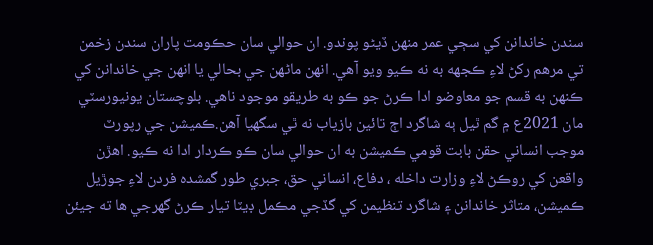سندن خاندانن کي سڄي عمر منهن ڏيڻو پوندو. ان حوالي سان حڪومت پاران سندن زخمن تي مرهم رکڻ لاءِ ڪجهه به نه ڪيو ويو آهي. انهن ماڻهن جي بحالي يا انهن جي خاندانن کي ڪنهن به قسم جو معاوضو ادا ڪرڻ جو ڪو به طريقو موجود ناهي. بلوچستان يونيورسٽي مان 2021ع ۾ گم ٿيل ٻه شاگرد اڄ تائين بازياب نه ٿي سگهيا آهن.ڪميشن جي رپورٽ موجب انساني حقن بابت قومي ڪميشن به ان حوالي سان ڪو ڪردار ادا نه ڪيو. اهڙن واقعن کي روڪڻ لاءِ وزارت داخله ، دفاع، انساني حق، جبري طور گمشده فردن لاءِ جوڙيل ڪميشن، متاثر خاندانن ۽ شاگرد تنظيمن کي گڏجي مڪمل ڊيٽا تيار ڪرڻ گهرجي ها ته جيئن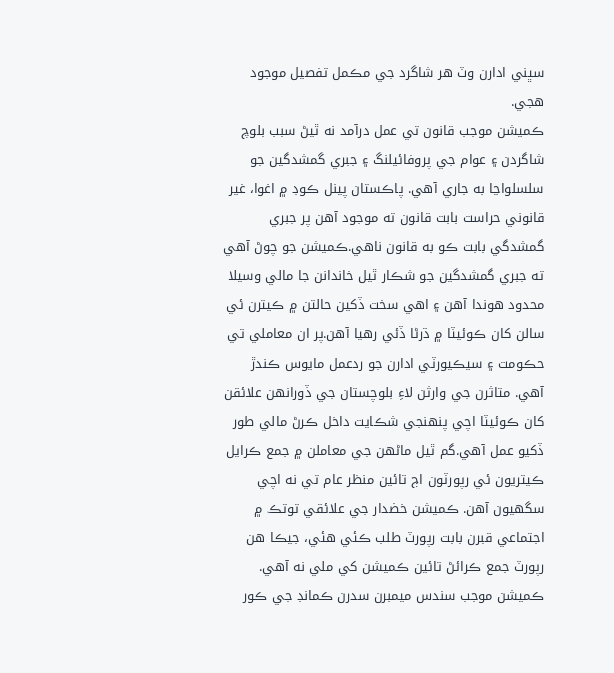سڀني ادارن وٽ هر شاگرد جي مڪمل تفصيل موجود هجي.
ڪميشن موجب قانون تي عمل درآمد نه ٿيڻ سبب بلوچ شاگردن ۽ عوام جي پروفائيلنگ ۽ جبري گمشدگين جو سلسلواڃا به جاري آهي. پاڪستان پينل ڪوڊ ۾ اغوا، غير قانوني حراست بابت قانون ته موجود آهن پر جبري گمشدگي بابت ڪو به قانون ناهي.ڪميشن جو چوڻ آهي ته جبري گمشدگين جو شڪار ٿيل خاندانن جا مالي وسيلا محدود ھوندا آهن ۽ اهي سخت ڏکين حالتن ۾ ڪيترن ئي سالن کان ڪوئيٽا ۾ ڌرڻا ڏئي رھيا آهن.پر ان معاملي تي حڪومت ۽ سيڪيورٽي ادارن جو ردعمل مايوس ڪندڙ آهي. متاثرن جي وارثن لاءِ بلوچستان جي ڏورانهن علائقن کان ڪوئيٽا اچي پنهنجي شڪايت داخل ڪرڻ مالي طور ڏکيو عمل آهي.گم ٿيل ماڻهن جي معاملن ۾ جمع ڪرايل ڪيتريون ئي رپورٽون اڄ تائين منظر عام تي نه اچي سگهيون آهن. ڪميشن خضدار جي علائقي توتڪ ۾ اجتماعي قبرن بابت رپورٽ طلب ڪئي هئي، جيڪا ھن رپورٽ جمع ڪرائڻ تائين ڪميشن کي ملي نه آھي.
ڪميشن موجب سندس ميمبرن سدرن ڪمانڊ جي ڪور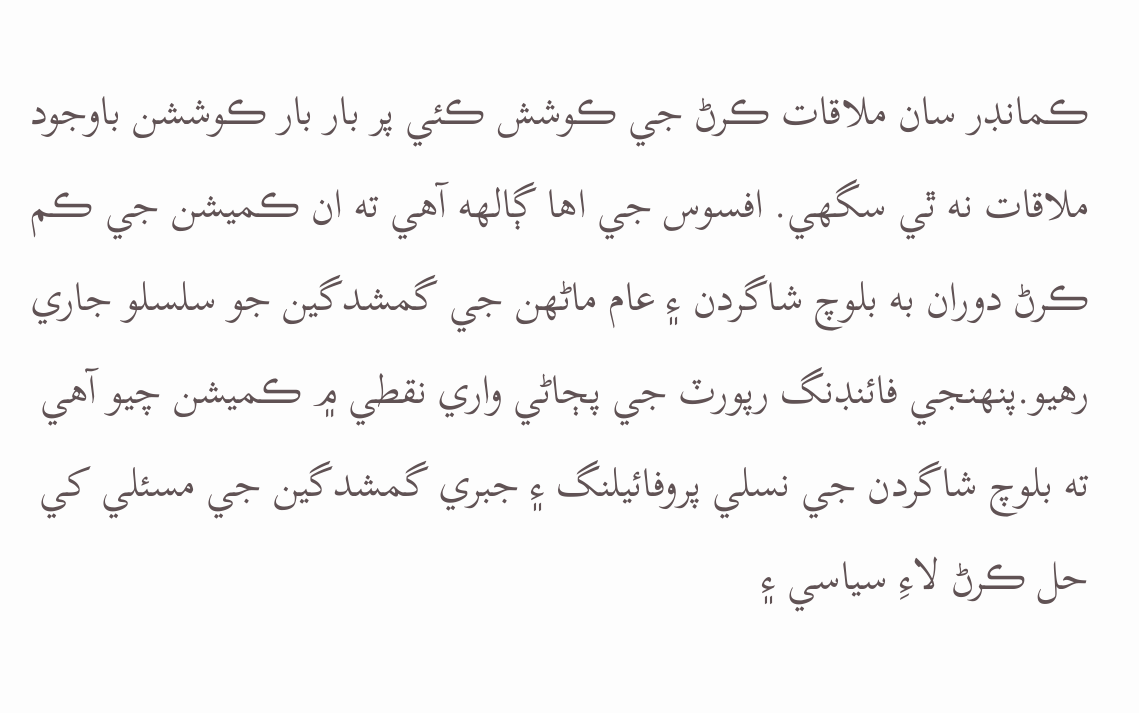ڪمانڊر سان ملاقات ڪرڻ جي ڪوشش ڪئي پر بار بار ڪوششن باوجود ملاقات نه ٿي سگهي. افسوس جي اھا ڳالھه آهي ته ان ڪميشن جي ڪم ڪرڻ دوران به بلوچ شاگردن ۽ عام ماڻهن جي گمشدگين جو سلسلو جاري رهيو.پنهنجي فائنڊنگ رپورٽ جي پڄاڻي واري نقطي ۾ ڪميشن چيو آهي ته بلوچ شاگردن جي نسلي پروفائيلنگ ۽ جبري گمشدگين جي مسئلي کي حل ڪرڻ لاءِ سياسي ۽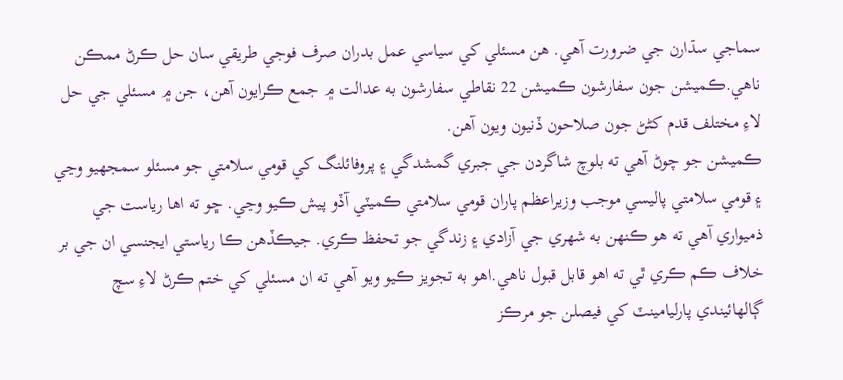سماجي سڌارن جي ضرورت آهي. هن مسئلي کي سياسي عمل بدران صرف فوجي طريقي سان حل ڪرڻ ممڪن ناهي.ڪميشن جون سفارشون ڪميشن 22 نقاطي سفارشون به عدالت ۾ جمع ڪرايون آهن، جن ۾ مسئلي جي حل لاءِ مختلف قدم کڻڻ جون صلاحون ڏنيون ويون آهن.
ڪميشن جو چوڻ آهي ته بلوچ شاگردن جي جبري گمشدگي ۽ پروفائلنگ کي قومي سلامتي جو مسئلو سمجھيو وڃي ۽ قومي سلامتي پاليسي موجب وزيراعظم پاران قومي سلامتي ڪميٽي آڏو پيش ڪيو وڃي. ڇو ته اها رياست جي ذميواري آهي ته هو ڪنهن به شهري جي آزادي ۽ زندگي جو تحفظ ڪري. جيڪڏهن ڪا رياستي ايجنسي ان جي بر خلاف ڪم ڪري ٿي ته اهو قابل قبول ناهي.اهو به تجويز ڪيو ويو آهي ته ان مسئلي کي ختم ڪرڻ لاءِ سچ ڳالهائيندي پارليامينٽ کي فيصلن جو مرڪز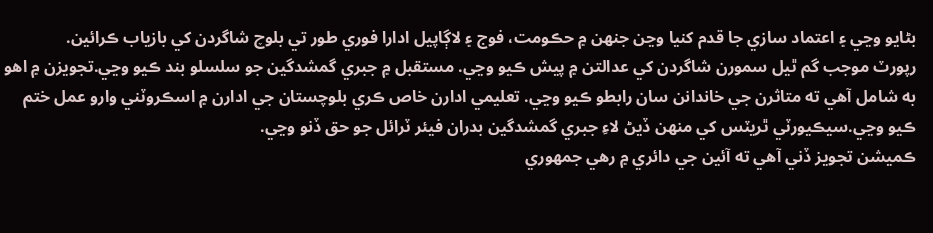بڻايو وڃي ۽ اعتماد سازي جا قدم کنيا وڃن جنهن ۾ حڪومت، فوج ۽ لاڳاپيل ادارا فوري طور تي بلوچ شاگردن کي بازياب ڪرائين.
رپورٽ موجب گم ٿيل سمورن شاگردن کي عدالتن ۾ پيش ڪيو وڃي. مستقبل ۾ جبري گمشدگين جو سلسلو بند ڪيو وڃي.تجويزن ۾ اھو به شامل آھي ته متاثرن جي خاندانن سان رابطو ڪيو وڃي. تعليمي ادارن خاص ڪري بلوچستان جي ادارن ۾ اسڪروٽني وارو عمل ختم ڪيو وڃي.سيڪيورٽي ٿريٽس کي منهن ڏيڻ لاءِ جبري گمشدگين بدران فيئر ٽرائل جو حق ڏنو وڃي.
ڪميشن تجويز ڏني آهي ته آئين جي دائري ۾ رهي جمهوري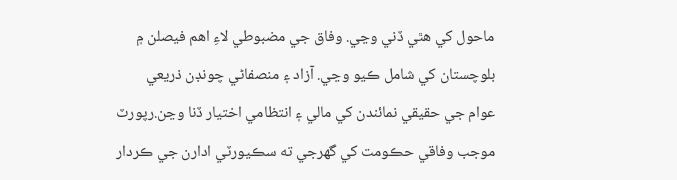ماحول کي هٿي ڏني وڃي. وفاق جي مضبوطي لاءِ اهم فيصلن ۾ بلوچستان کي شامل ڪيو وڃي. آزاد ۽ منصفاڻي چونڊن ذريعي عوام جي حقيقي نمائندن کي مالي ۽ انتظامي اختيار ڏنا وڃن.رپورٽ موجب وفاقي حڪومت کي گهرجي ته سڪيورٽي ادارن جي ڪردار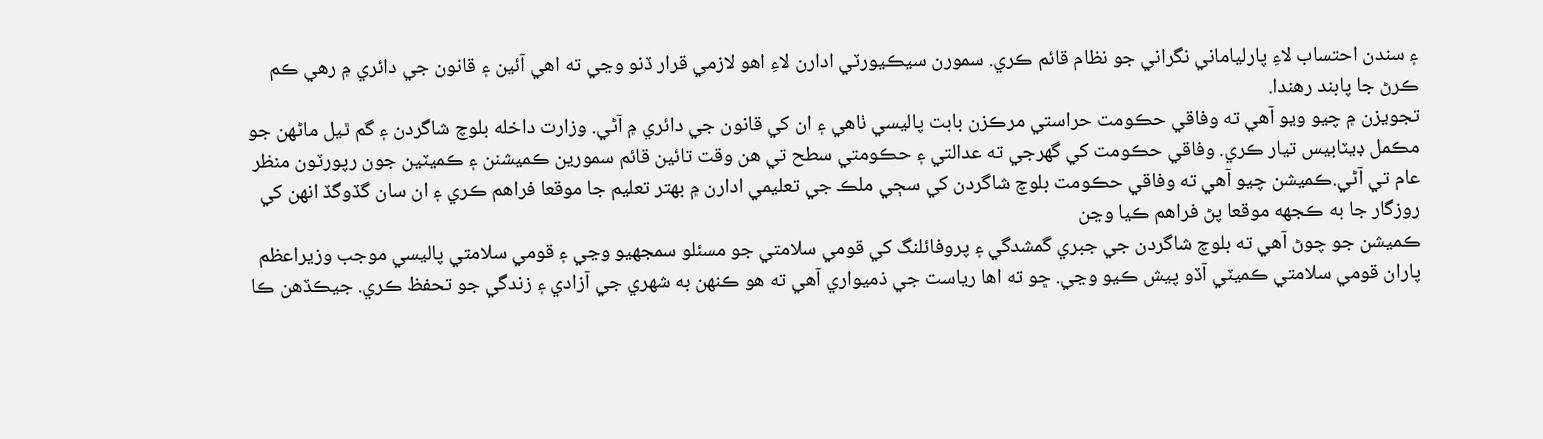۽ سندن احتساب لاءِ پارلياماني نگراني جو نظام قائم ڪري. سمورن سيڪيورٽي ادارن لاءِ اھو لازمي قرار ڏنو وڃي ته اهي آئين ۽ قانون جي دائري ۾ رهي ڪم ڪرڻ جا پابند رھندا.
تجويزن ۾ چيو ويو آهي ته وفاقي حڪومت حراستي مرڪزن بابت پاليسي ٺاهي ۽ ان کي قانون جي دائري ۾ آڻي. وزارت داخله بلوچ شاگردن ۽ گم ٿيل ماڻهن جو مڪمل ڊيٽابيس تيار ڪري. وفاقي حڪومت کي گهرجي ته عدالتي ۽ حڪومتي سطح تي هن وقت تائين قائم سمورين ڪميشنن ۽ ڪميٽين جون رپورٽون منظر عام تي آڻي.ڪميشن چيو آهي ته وفاقي حڪومت بلوچ شاگردن کي سڄي ملڪ جي تعليمي ادارن ۾ بهتر تعليم جا موقعا فراهم ڪري ۽ ان سان گڏوگڏ انهن کي روزگار جا به ڪجهه موقعا پڻ فراهم ڪيا وڃن
ڪميشن جو چوڻ آهي ته بلوچ شاگردن جي جبري گمشدگي ۽ پروفائلنگ کي قومي سلامتي جو مسئلو سمجھيو وڃي ۽ قومي سلامتي پاليسي موجب وزيراعظم پاران قومي سلامتي ڪميٽي آڏو پيش ڪيو وڃي. ڇو ته اها رياست جي ذميواري آهي ته هو ڪنهن به شهري جي آزادي ۽ زندگي جو تحفظ ڪري. جيڪڏهن ڪا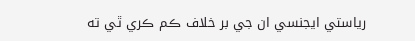رياستي ايجنسي ان جي بر خلاف ڪم ڪري ٿي ته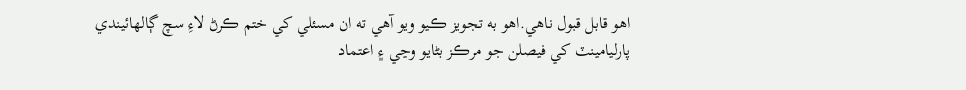اهو قابل قبول ناهي.اهو به تجويز ڪيو ويو آهي ته ان مسئلي کي ختم ڪرڻ لاءِ سچ ڳالهائيندي پارليامينٽ کي فيصلن جو مرڪز بڻايو وڃي ۽ اعتماد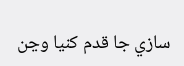سازي جا قدم کنيا وڃن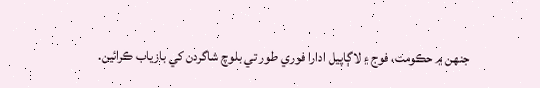جنهن ۾ حڪومت، فوج ۽ لاڳاپيل ادارا فوري طور تي بلوچ شاگردن کي بازياب ڪرائين.